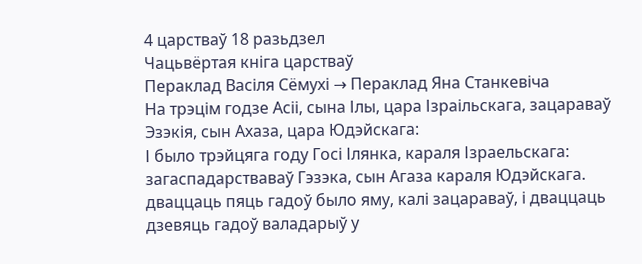4 царстваў 18 разьдзел
Чацьвёртая кніга царстваў
Пераклад Васіля Сёмухі → Пераклад Яна Станкевіча
На трэцім годзе Асіі, сына Ілы, цара Ізраільскага, зацараваў Эзэкія, сын Ахаза, цара Юдэйскага:
І было трэйцяга году Госі Ілянка, караля Ізраельскага: загаспадарстваваў Гэзэка, сын Агаза караля Юдэйскага.
дваццаць пяць гадоў было яму, калі зацараваў, і дваццаць дзевяць гадоў валадарыў у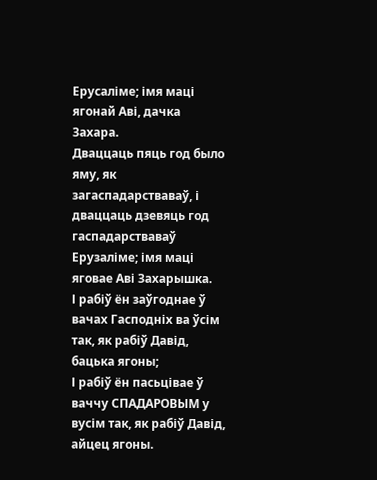Ерусаліме; імя маці ягонай Аві, дачка Захара.
Дваццаць пяць год было яму, як загаспадарстваваў, і дваццаць дзевяць год гаспадарстваваў Ерузаліме; імя маці яговае Аві Захарышка.
І рабіў ён заўгоднае ў вачах Гасподніх ва ўсім так, як рабіў Давід, бацька ягоны;
І рабіў ён пасьцівае ў ваччу СПАДАРОВЫМ у вусім так, як рабіў Давід, айцец ягоны.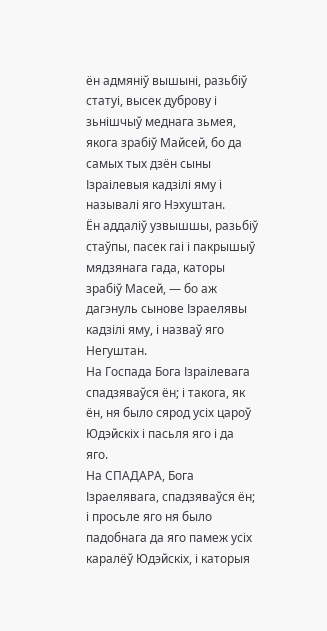ён адмяніў вышыні, разьбіў статуі, высек дуброву і зьнішчыў меднага зьмея, якога зрабіў Майсей, бо да самых тых дзён сыны Ізраілевыя кадзілі яму і называлі яго Нэхуштан.
Ён аддаліў узвышшы, разьбіў стаўпы, пасек гаі і пакрышыў мядзянага гада, каторы зрабіў Масей, — бо аж дагэнуль сынове Ізраелявы кадзілі яму, і назваў яго Негуштан.
На Госпада Бога Ізраілевага спадзяваўся ён; і такога, як ён, ня было сярод усіх цароў Юдэйскіх і пасьля яго і да яго.
На СПАДАРА, Бога Ізраелявага, спадзяваўся ён; і просьле яго ня было падобнага да яго памеж усіх каралёў Юдэйскіх, і каторыя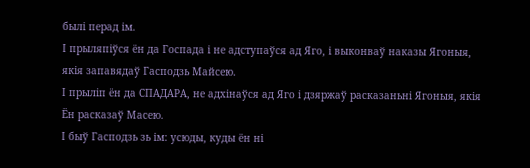былі перад ім.
І прыляпіўся ён да Госпада і не адступаўся ад Яго, і выконваў наказы Ягоныя, якія запавядаў Гасподзь Майсею.
І прыліп ён да СПАДАРА, не адхінаўся ад Яго і дзяржаў расказаньні Ягоныя, якія Ён расказаў Масею.
І быў Гасподзь зь ім: усюды, куды ён ні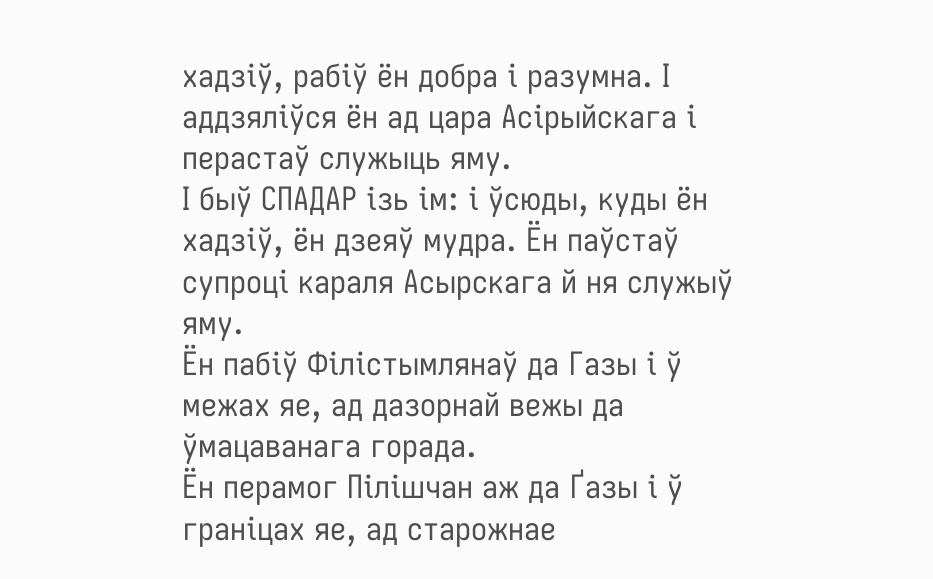хадзіў, рабіў ён добра і разумна. І аддзяліўся ён ад цара Асірыйскага і перастаў служыць яму.
І быў СПАДАР ізь ім: і ўсюды, куды ён хадзіў, ён дзеяў мудра. Ён паўстаў супроці караля Асырскага й ня служыў яму.
Ён пабіў Філістымлянаў да Газы і ў межах яе, ад дазорнай вежы да ўмацаванага горада.
Ён перамог Пілішчан аж да Ґазы і ў граніцах яе, ад старожнае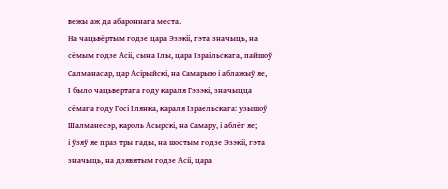вежы аж да абароннага места.
На чацьвёртым годзе цара Эзэкіі, гэта значыць, на сёмым годзе Асіі, сына Ілы, цара Ізраільскага, пайшоў Салманасар, цар Асірыйскі, на Самарыю і аблажыў яе,
І было чацьвертага году караля Гэзэкі, значыцца сёмага году Госі Ілянка, караля Ізраельскага: узышоў Шалманесэр, кароль Асырскі, на Самару, і аблёг яе;
і ўзяў яе праз тры гады, на шостым годзе Эзэкіі, гэта значыць, на дзявятым годзе Асіі, цара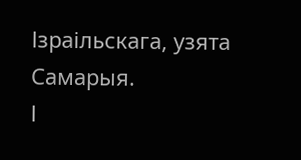Ізраільскага, узята Самарыя.
І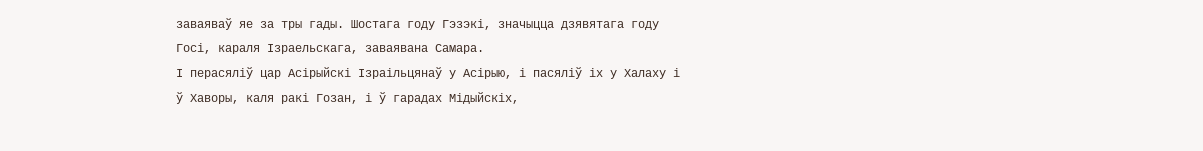заваяваў яе за тры гады. Шостага году Гэзэкі, значыцца дзявятага году Госі, караля Ізраельскага, заваявана Самара.
І перасяліў цар Асірыйскі Ізраільцянаў у Асірыю, і пасяліў іх у Халаху і ў Хаворы, каля ракі Гозан, і ў гарадах Мідыйскіх,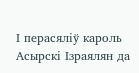І перасяліў кароль Асырскі Ізраялян да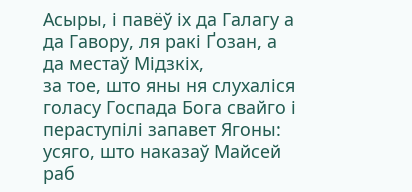Асыры, і павёў іх да Галагу а да Гавору, ля ракі Ґозан, а да местаў Мідзкіх,
за тое, што яны ня слухаліся голасу Госпада Бога свайго і пераступілі запавет Ягоны: усяго, што наказаў Майсей раб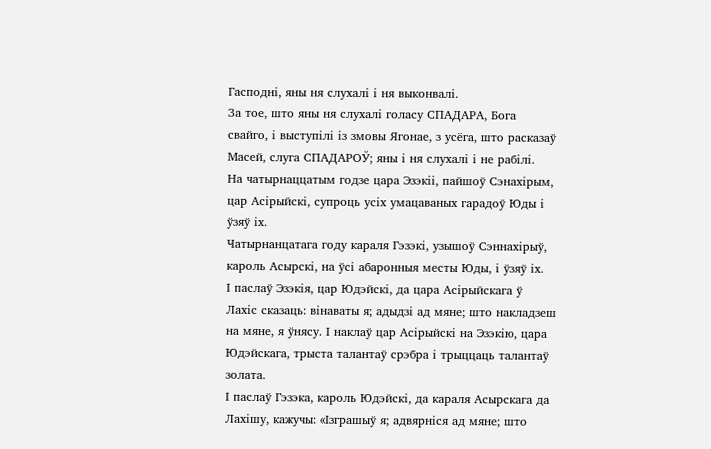Гасподні, яны ня слухалі і ня выконвалі.
За тое, што яны ня слухалі голасу СПАДАРА, Бога свайго, і выступілі із змовы Ягонае, з усёга, што расказаў Масей, слуга СПАДАРОЎ; яны і ня слухалі і не рабілі.
На чатырнаццатым годзе цара Эзэкіі, пайшоў Сэнахірым, цар Асірыйскі, супроць усіх умацаваных гарадоў Юды і ўзяў іх.
Чатырнанцатага году караля Гэзэкі, узышоў Сэннахірыў, кароль Асырскі, на ўсі абаронныя месты Юды, і ўзяў іх.
І паслаў Эзэкія, цар Юдэйскі, да цара Асірыйскага ў Лахіс сказаць: вінаваты я; адыдзі ад мяне; што накладзеш на мяне, я ўнясу. І наклаў цар Асірыйскі на Эзэкію, цара Юдэйскага, трыста талантаў срэбра і трыццаць талантаў золата.
І паслаў Гэзэка, кароль Юдэйскі, да караля Асырскага да Лахішу, кажучы: «Ізграшыў я; адвярніся ад мяне; што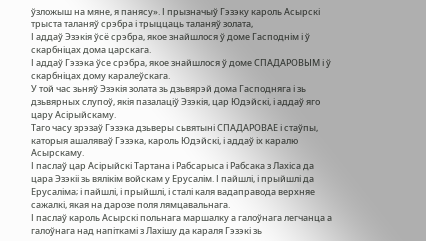ўзложыш на мяне, я панясу». І прызначыў Гэзэку кароль Асырскі трыста таланяў срэбра і трыццаць таланяў золата,
І аддаў Эзэкія ўсё срэбра, якое знайшлося ў доме Гасподнім і ў скарбніцах дома царскага.
І аддаў Гэзэка ўсе срэбра, якое знайшлося ў доме СПАДАРОВЫМ і ў скарбніцах дому каралеўскага.
У той час зьняў Эзэкія золата зь дзьвярэй дома Гасподняга і зь дзьвярных слупоў, якія пазалаціў Эзэкія, цар Юдэйскі, і аддаў яго цару Асірыйскаму.
Таго часу зрэзаў Гэзэка дзьверы сьвятыні СПАДАРОВАЕ і стаўпы, каторыя ашаляваў Гэзэка, кароль Юдэйскі, і аддаў іх каралю Асырскаму.
І паслаў цар Асірыйскі Тартана і Рабсарыса і Рабсака з Лахіса да цара Эзэкіі зь вялікім войскам у Ерусалім. І пайшлі, і прыйшлі да Ерусаліма; і пайшлі, і прыйшлі, і сталі каля вадаправода верхняе сажалкі, якая на дарозе поля лямцавальнага.
І паслаў кароль Асырскі польнага маршалку а галоўнага легчанца а галоўнага над напіткамі з Лахішу да караля Гэзэкі зь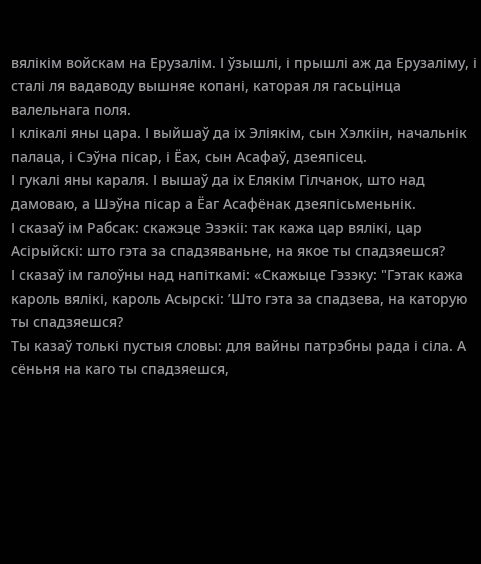вялікім войскам на Ерузалім. І ўзышлі, і прышлі аж да Ерузаліму, і сталі ля вадаводу вышняе копані, каторая ля гасьцінца валельнага поля.
І клікалі яны цара. І выйшаў да іх Эліякім, сын Хэлкіін, начальнік палаца, і Сэўна пісар, і Ёах, сын Асафаў, дзеяпісец.
І гукалі яны караля. І вышаў да іх Елякім Гілчанок, што над дамоваю, а Шэўна пісар а Ёаг Асафёнак дзеяпісьменьнік.
І сказаў ім Рабсак: скажэце Эзэкіі: так кажа цар вялікі, цар Асірыйскі: што гэта за спадзяваньне, на якое ты спадзяешся?
І сказаў ім галоўны над напіткамі: «Скажыце Гэзэку: "Гэтак кажа кароль вялікі, кароль Асырскі: ’Што гэта за спадзева, на каторую ты спадзяешся?
Ты казаў толькі пустыя словы: для вайны патрэбны рада і сіла. А сёньня на каго ты спадзяешся,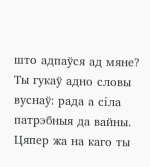што адпаўся ад мяне?
Ты гукаў адно словы вуснаў: рада а сіла патрэбныя да вайны. Цяпер жа на каго ты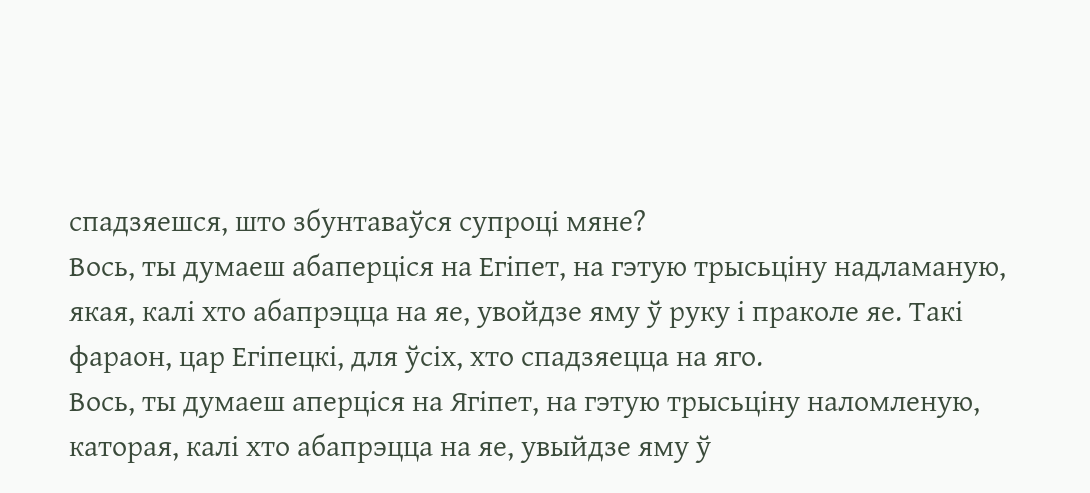спадзяешся, што збунтаваўся супроці мяне?
Вось, ты думаеш абаперціся на Егіпет, на гэтую трысьціну надламаную, якая, калі хто абапрэцца на яе, увойдзе яму ў руку і праколе яе. Такі фараон, цар Егіпецкі, для ўсіх, хто спадзяецца на яго.
Вось, ты думаеш аперціся на Ягіпет, на гэтую трысьціну наломленую, каторая, калі хто абапрэцца на яе, увыйдзе яму ў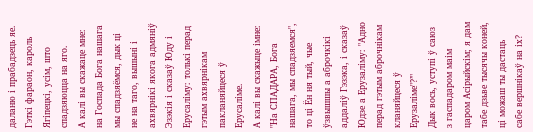даланю і прабадзець яе. Гэткі фараон, кароль Ягіпецкі, усім, што спадзяюцца на яго.
А калі вы скажаце мне: на Госпада Бога нашага мы спадзяёмся, дык ці не на таго, вышыні і ахвярнікі якога адмяніў Эзэкія і сказаў Юду і Ерусаліму: толькі перад гэтым ахвярнікам пакланяйцеся ў Ерусаліме.
А калі вы скажыце імне: "На СПАДАРА, Бога нашага, мы спадзяемся", то ці Ён ня тый, чые ўзвышшы а аброчкікі аддаліў Гэзэка, і сказаў Юдзе а Ерузаліму: "Адно перад гэтым аброчнікам кланяйцеся ў Ерузаліме"?’"
Дык вось, уступі ў саюз з гаспадаром маім царом Асірыйскім; я дам табе дзьве тысячы коней, ці можаш ты дастаць сабе вершнікаў на іх?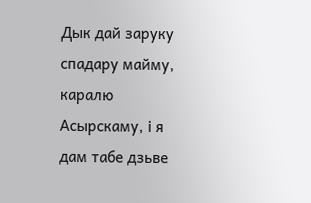Дык дай заруку спадару майму, каралю Асырскаму, і я дам табе дзьве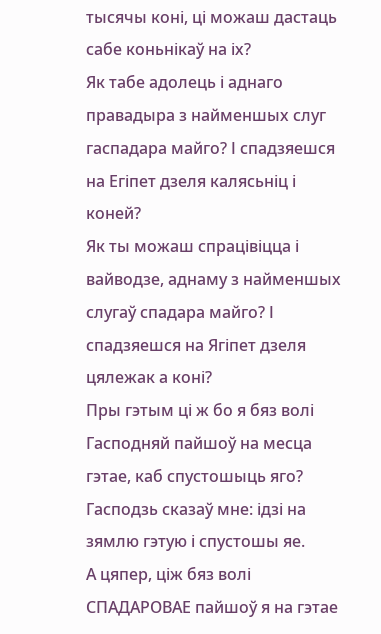тысячы коні, ці можаш дастаць сабе коньнікаў на іх?
Як табе адолець і аднаго правадыра з найменшых слуг гаспадара майго? І спадзяешся на Егіпет дзеля калясьніц і коней?
Як ты можаш спрацівіцца і вайводзе, аднаму з найменшых слугаў спадара майго? І спадзяешся на Ягіпет дзеля цялежак а коні?
Пры гэтым ці ж бо я бяз волі Гасподняй пайшоў на месца гэтае, каб спустошыць яго? Гасподзь сказаў мне: ідзі на зямлю гэтую і спустошы яе.
А цяпер, ціж бяз волі СПАДАРОВАЕ пайшоў я на гэтае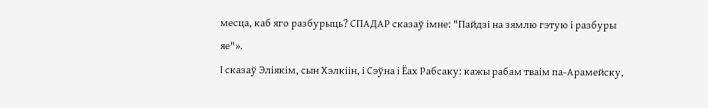месца, каб яго разбурыць? СПАДАР сказаў імне: "Пайдзі на зямлю гэтую і разбуры яе"».
І сказаў Эліякім, сын Хэлкіін, і Сэўна і Ёах Рабсаку: кажы рабам тваім па-Арамейску,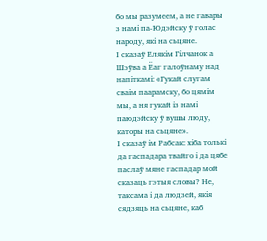бо мы разумеем, а не гавары з намі па-Юдэйску ў голас народу, які на сьцяне.
І сказаў Елякім Гілчанок а Шэўва а Ёаг галоўнаму над напіткамі: «Гукай слугам сваім паарамску, бо цямім мы, а ня гукай із намі паюдэйску ў вушы люду, каторы на сьцяне».
І сказаў ім Рабсак: хіба толькі да гаспадара твайго і да цябе паслаў мяне гаспадар мой сказаць гэтыя словы? Не, таксама і да людзей, якія сядзяць на сьцяне, каб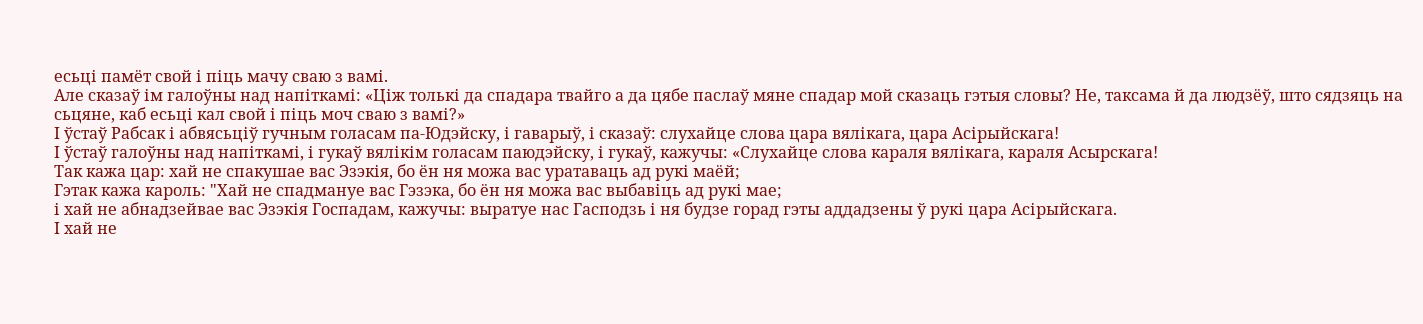есьці памёт свой і піць мачу сваю з вамі.
Але сказаў ім галоўны над напіткамі: «Ціж толькі да спадара твайго а да цябе паслаў мяне спадар мой сказаць гэтыя словы? Не, таксама й да людзёў, што сядзяць на сьцяне, каб есьці кал свой і піць моч сваю з вамі?»
І ўстаў Рабсак і абвясьціў гучным голасам па-Юдэйску, і гаварыў, і сказаў: слухайце слова цара вялікага, цара Асірыйскага!
І ўстаў галоўны над напіткамі, і гукаў вялікім голасам паюдэйску, і гукаў, кажучы: «Слухайце слова караля вялікага, караля Асырскага!
Так кажа цар: хай не спакушае вас Эзэкія, бо ён ня можа вас уратаваць ад рукі маёй;
Гэтак кажа кароль: "Хай не спадмануе вас Гэзэка, бо ён ня можа вас выбавіць ад рукі мае;
і хай не абнадзейвае вас Эзэкія Госпадам, кажучы: выратуе нас Гасподзь і ня будзе горад гэты аддадзены ў рукі цара Асірыйскага.
І хай не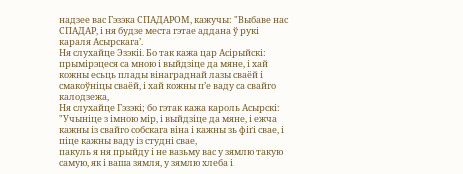надзее вас Гэзэка СПАДАРОМ, кажучы: "Выбаве нас СПАДАР, і ня будзе места гэтае аддана ў рукі караля Асырскага’.
Ня слухайце Эзэкіі. Бо так кажа цар Асірыйскі: прымірэцеся са мною і выйдзіце да мяне, і хай кожны есьць плады вінаграднай лазы сваёй і смакоўніцы сваёй, і хай кожны п’е ваду са свайго калодзежа,
Ня слухайце Гэзэкі; бо гэтак кажа кароль Асырскі: "Учыніце з імною мір, і выйдзіце да мяне, і ежча кажны із свайго собскага віна і кажны зь фіґі свае, і піце кажны ваду із студні свае,
пакуль я ня прыйду і не вазьму вас у зямлю такую самую, як і ваша зямля, у зямлю хлеба і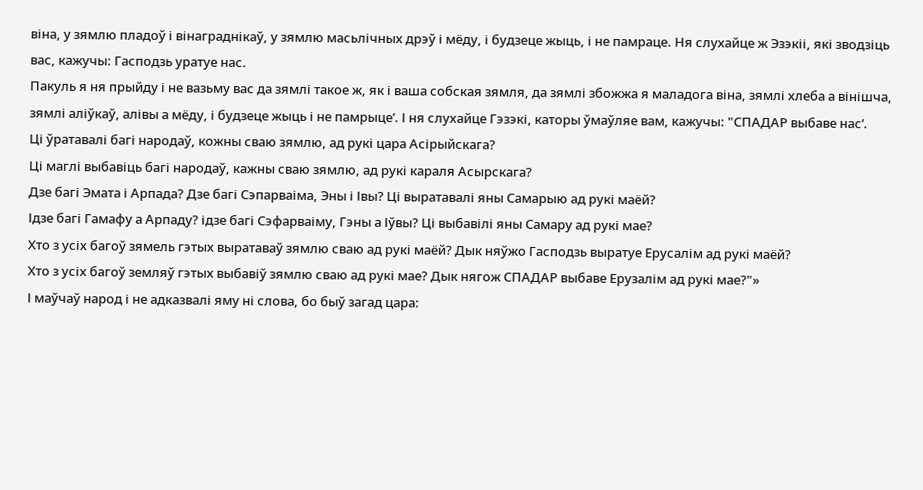віна, у зямлю пладоў і вінаграднікаў, у зямлю масьлічных дрэў і мёду, і будзеце жыць, і не памраце. Ня слухайце ж Эзэкіі, які зводзіць вас, кажучы: Гасподзь уратуе нас.
Пакуль я ня прыйду і не вазьму вас да зямлі такое ж, як і ваша собская зямля, да зямлі збожжа я маладога віна, зямлі хлеба а вінішча, зямлі аліўкаў, алівы а мёду, і будзеце жыць і не памрыце’. І ня слухайце Гэзэкі, каторы ўмаўляе вам, кажучы: "СПАДАР выбаве нас’.
Ці ўратавалі багі народаў, кожны сваю зямлю, ад рукі цара Асірыйскага?
Ці маглі выбавіць багі народаў, кажны сваю зямлю, ад рукі караля Асырскага?
Дзе багі Эмата і Арпада? Дзе багі Сэпарваіма, Эны і Івы? Ці выратавалі яны Самарыю ад рукі маёй?
Ідзе багі Гамафу а Арпаду? ідзе багі Сэфарваіму, Гэны а Іўвы? Ці выбавілі яны Самару ад рукі мае?
Хто з усіх багоў зямель гэтых выратаваў зямлю сваю ад рукі маёй? Дык няўжо Гасподзь выратуе Ерусалім ад рукі маёй?
Хто з усіх багоў земляў гэтых выбавіў зямлю сваю ад рукі мае? Дык нягож СПАДАР выбаве Ерузалім ад рукі мае?"»
І маўчаў народ і не адказвалі яму ні слова, бо быў загад цара: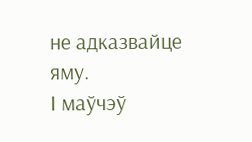не адказвайце яму.
І маўчэў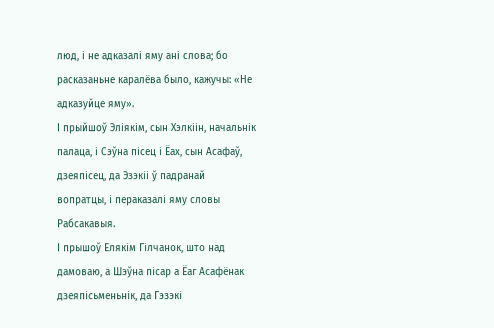люд, і не адказалі яму ані слова; бо расказаньне каралёва было, кажучы: «Не адказуйце яму».
І прыйшоў Эліякім, сын Хэлкіін, начальнік палаца, і Сэўна пісец і Ёах, сын Асафаў, дзеяпісец, да Эзэкіі ў падранай вопратцы, і пераказалі яму словы Рабсакавыя.
І прышоў Елякім Гілчанок, што над дамоваю, а Шэўна пісар а Ёаг Асафёнак дзеяпісьменьнік, да Гэзэкі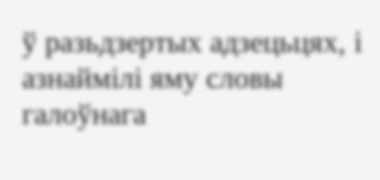ў разьдзертых адзецьцях, і азнаймілі яму словы галоўнага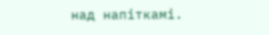над напіткамі.